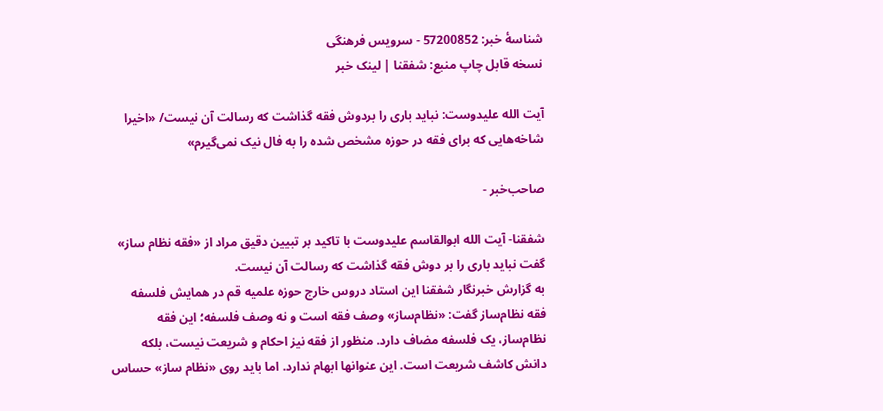شناسهٔ خبر: 57200852 - سرویس فرهنگی
نسخه قابل چاپ منبع: شفقنا | لینک خبر

آیت الله علیدوست: نباید باری را بردوش فقه گذاشت که رسالت آن نیست/ «اخیرا شاخه‌هایی که برای فقه در حوزه مشخص شده را به فال نیک نمی‌گیرم»

صاحب‌خبر -

شفقنا- آیت الله ابوالقاسم علیدوست با تاکید بر تبیین دقیق مراد از «فقه نظام ساز» گفت نباید باری را بر دوش فقه گذاشت که رسالت آن نیست.
به گزارش خبرنگار شفقنا این استاد دروس خارج حوزه علمیه قم در همایش فلسفه فقه نظام‌ساز گفت: «نظام‌ساز» وصف فقه است و نه وصف فلسفه؛ این فقه نظام‌ساز، یک فلسفه مضاف دارد. منظور از فقه نیز احکام و شریعت نیست، بلکه دانش کاشف شریعت است. این عنوانها ابهام ندارد. اما باید روی «نظام ساز» حساس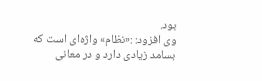بود.
وی افزود: :«نظام» واژه‌ای است که بسامد زیادی دارد و در معانی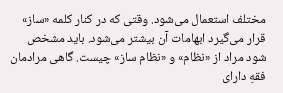مختلف استعمال می‌شود. وقتی که در کنار کلمه «ساز» قرار می‌گیرد ابهامات آن بیشتر می‌شود. باید مشخص شود مراد از «نظام» و «نظام ساز» چیست. گاهی مرادمان فقهِ دارای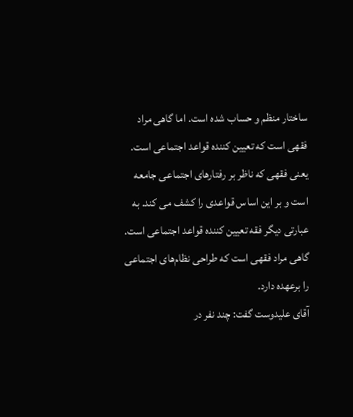ساختار منظم و حساب شده است. اما گاهی مراد فقهی است که تعیین کننده قواعد اجتماعی است. یعنی فقهی که ناظر بر رفتارهای اجتماعی جامعه است و بر این اساس قواعدی را کشف می کند. به عبارتی دیگر فقه تعیین کننده قواعد اجتماعی است. گاهی مراد فقهی است که طراحی نظام‌های اجتماعی را برعهده دارد.
آقای علیدوست گفت: چند نفر در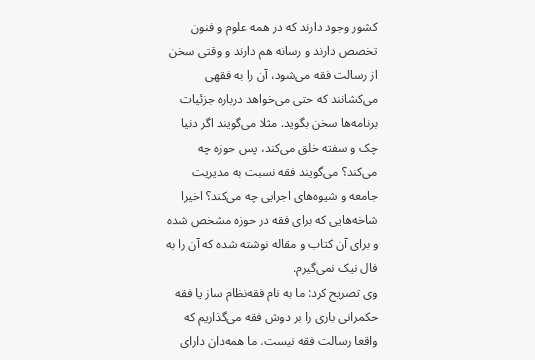کشور وجود دارند که در همه علوم و فنون تخصص دارند و رسانه هم دارند و وقتی سخن از رسالت فقه می‌شود، آن را به فقهی می‌کشانند که حتی می‌خواهد درباره جزئیات برنامه‌ها سخن بگوید. مثلا می‌گویند اگر دنیا چک و سفته خلق می‌کند، پس حوزه چه می‌کند؟ می‌گویند فقه نسبت به مدیریت جامعه و شیوه‌های اجرایی چه می‌کند؟ اخیرا شاخه‌هایی که برای فقه در حوزه مشخص شده و برای آن کتاب و مقاله نوشته شده که آن را به فال نیک نمی‌گیرم.
وی تصریح کرد: ما به نام فقه‌نظام ساز یا فقه حکمرانی باری را بر دوش فقه می‌گذاریم که واقعا رسالت فقه نیست. ما همه‌دان دارای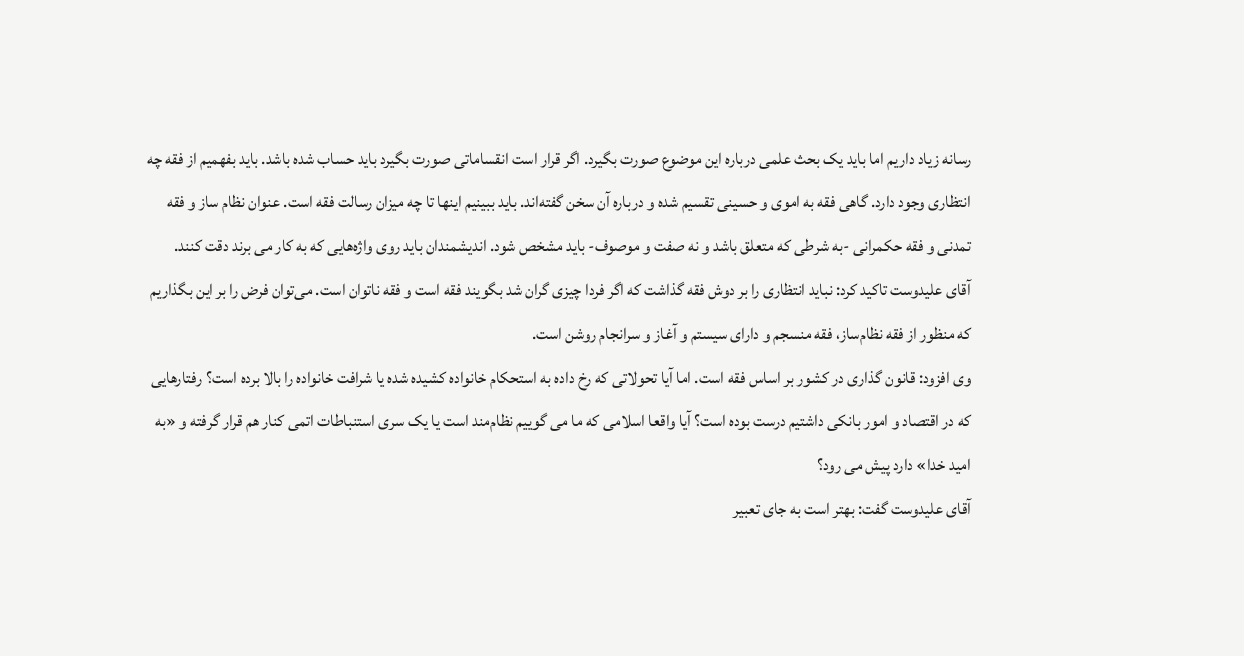رسانه زیاد داریم اما باید یک بحث علمی درباره این موضوع صورت بگیرد. اگر قرار است انقساماتی صورت بگیرد باید حساب شده باشد. باید بفهمیم از فقه چه انتظاری وجود دارد. گاهی فقه به اموی و حسینی تقسیم شده و درباره آن سخن گفته‌اند. باید ببینیم اینها تا چه میزان رسالت فقه است. عنوان نظام ساز و فقه تمدنی و فقه حکمرانی -به شرطی که متعلق باشد و نه صفت و موصوف- باید مشخص شود. اندیشمندان باید روی واژه‌هایی که به کار می برند دقت کنند.
آقای علیدوست تاکید کرد: نباید انتظاری را بر دوش فقه گذاشت که اگر فردا چیزی گران شد بگویند فقه است و فقه ناتوان است. می‌توان فرض را بر این بگذاریم که منظور از فقه نظام‌ساز، فقه منسجم و دارای سیستم و آغاز و سرانجام روشن است.
وی افزود: قانون گذاری در کشور بر اساس فقه است. اما آیا تحولاتی که رخ داده به استحکام خانواده کشیده شده یا شرافت خانواده را بالا برده است؟ رفتارهایی که در اقتصاد و امور بانکی داشتیم درست بوده است؟ آیا واقعا اسلامی که ما می گوییم نظام‌مند است یا یک سری استنباطات اتمی کنار هم قرار گرفته و «به امید خدا» دارد پیش می رود؟
آقای علیدوست گفت: بهتر است به جای تعبیر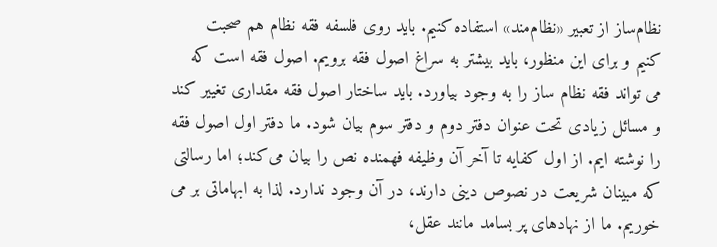نظام‌ساز از تعبیر «نظام‌مند» استفاده کنیم. باید روی فلسفه فقه نظام هم صحبت کنیم و برای این منظور، باید بیشتر به سراغ اصول فقه برویم. اصول فقه است که می تواند فقه نظام ساز را به وجود بیاورد. باید ساختار اصول فقه مقداری تغییر کند و مسائل زیادی تحت عنوان دفتر دوم و دفتر سوم بیان شود. ما دفتر اول اصول فقه را نوشته ایم. از اول کفایه تا آخر آن وظیفه فهمنده نص را بیان می‌کند؛ اما رسالتی که مبینان شریعت در نصوص دینی دارند، در آن وجود ندارد. لذا به ابهاماتی بر می خوریم. ما از نهادهای پر بسامد مانند عقل،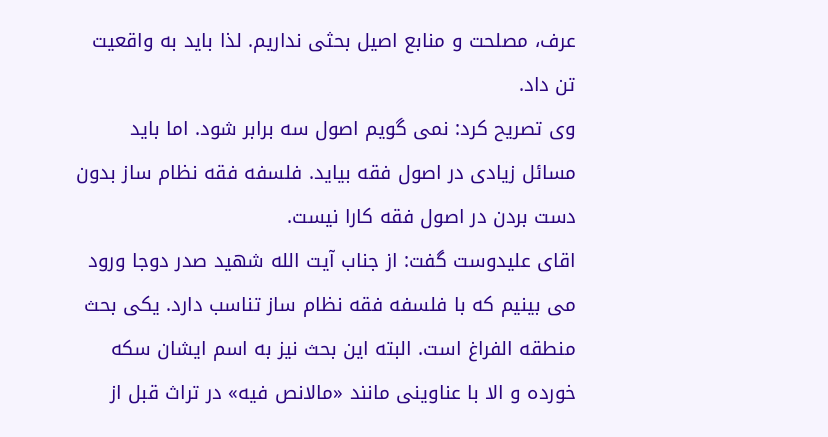عرف، مصلحت و منابع اصیل بحثی نداریم. لذا باید به واقعیت تن داد.
وی تصریح کرد: نمی گویم اصول سه برابر شود. اما باید مسائل زیادی در اصول فقه بیاید. فلسفه فقه نظام ساز بدون دست بردن در اصول فقه کارا نیست.
اقای علیدوست گفت: از جناب آیت الله شهید صدر دوجا ورود می بینیم که با فلسفه فقه نظام ساز تناسب دارد. یکی بحث منطقه الفراغ است. البته این بحث نیز به اسم ایشان سکه خورده و الا با عناوینی مانند «مالانص فیه» در تراث قبل از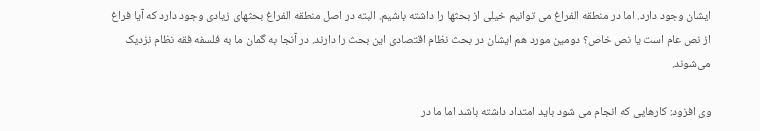ایشان وجود دارد. اما در منطقه الفراغ می توانیم خیلی از بحثها را داشته باشیم. البته در اصل منطقه الفراغ بحثهای زیادی وجود دارد که آیا فراغ از نص عام است یا نص خاص؟ دومین مورد هم ایشان در بحث نظام اقتصادی این بحث را دارند. در آنجا به گمان ما به فلسفه فقه نظام نزدیک می‌شوند.

وی افزود: کارهایی که انجام می شود باید امتداد داشته باشد اما ما در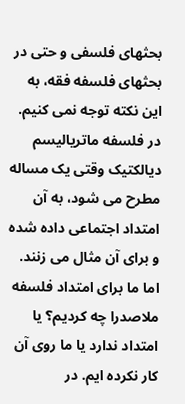بحثهای فلسفی و حتی در بحثهای فلسفه فقه، به این نکته توجه نمی کنیم. در فلسفه ماتریالیسم دیالکتیک وقتی یک مساله مطرح می شود، به آن امتداد اجتماعی داده شده و برای آن مثال می زنند. اما ما برای امتداد فلسفه ملاصدرا چه کردیم؟ یا امتداد ندارد یا ما روی آن کار نکرده ایم. در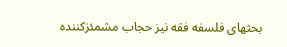بحثهای فلسفه فقه نیز حجاب مشمئزکننده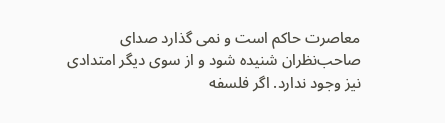معاصرت حاکم است و نمی گذارد صدای صاحب‌نظران شنیده شود و از سوی دیگر امتدادی نیز وجود ندارد. اگر فلسفه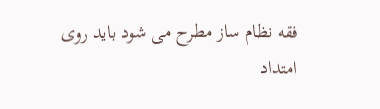فقه نظام ساز مطرح می شود باید روی امتداد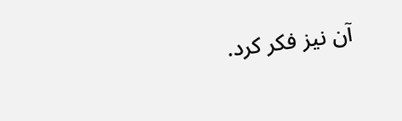آن نیز فکر کرد.